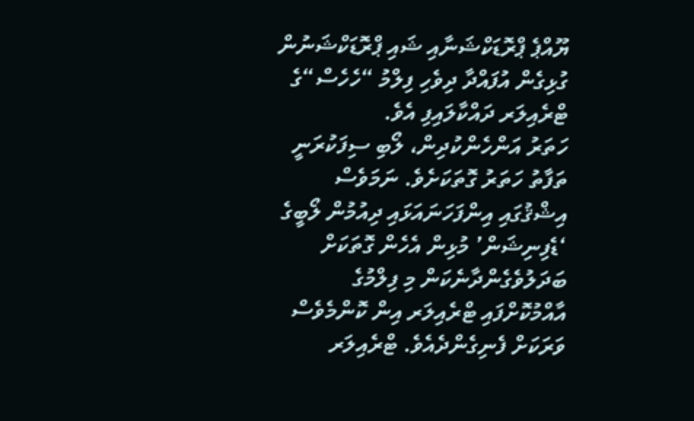ޔޫއްޕެ ޕްރޮޑަކްޝަނާއި ޝައި ޕްރޮޑަކްޝަނުން ގުޅިގެން އުފައްދާ ދިވެހި ފިލްމު “ހެހެސް“ގެ ޓްރެއިލަރ ދައްކާލައިފި އެވެ.
ހަތަރު އަންހެންކުދިން، ލޯބި ސިފަކުރަނީ ތަފާތު ހަތަރު ގޮތަކަށެވެ. ނަމަވެސް އިޝްޤުގައި އިންފަހަނައަޅައި ދިއުމުން ލޯބީގެ ‘ޑެފިނިޝަން’ މުޅިން އެހެން ގޮތަކަށް ބަދަލުވެގެންދާނެކަން މި ފިލްމުގެ އާއްމުކޮށްފައި ޓްރެއިލަރ އިން ކޮންމެވެސް ވަރަކަށް ފެނިގެންދެއެވެ. ޓްރެއިލަރ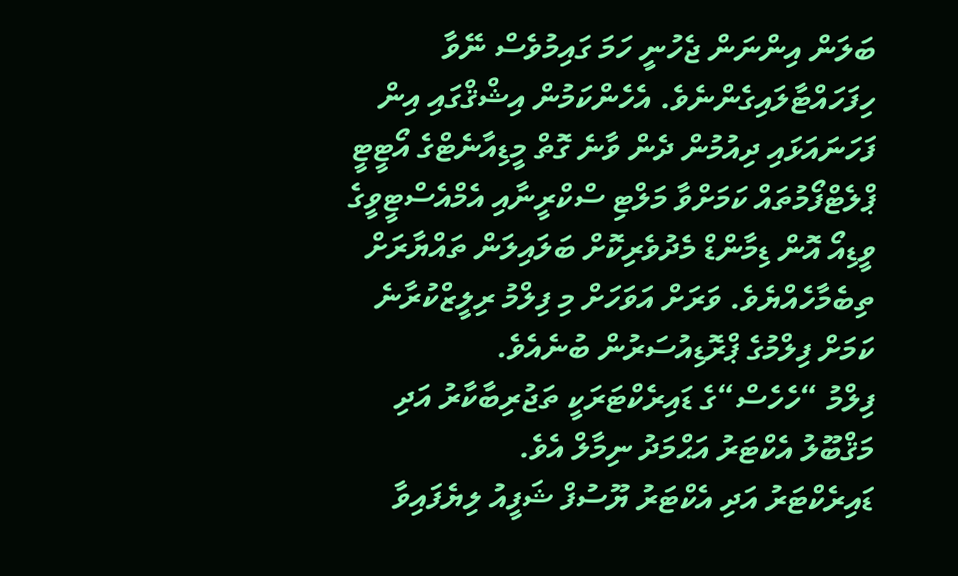ބަލަން އިންނަން ޖެހުނީ ހަމަ ގައިމުވެސް ނޭވާ ހިފަހައްޓާލައިގެންނެވެ. އެހެންކަމުން އިޝްޤްގައި އިން ފަހަނައަޅައި ދިއުމުން ދެން ވާނެ ގޮތް މީޑިއާނެޓްގެ އޯޓީޓީ ޕްލެޓްފޯމުތައް ކަމަށްވާ މަލްޓި ސްކްރީނާއި އެމްއެސްޓީވީގެ ވީޑިއޯ އޮން ޑިމާންޑް މެދުވެރިކޮށް ބަލައިލަން ތައްޔާރަށް ތިބެމާހެއްޔެވެ. ވަރަށް އަވަހަށް މި ފިލްމު ރިލީޒްކުރާނެ ކަމަށް ފިލްމުގެ ޕްރޮޑިއުސަރުން ބުނެއެވެ.
ފިލްމު “ހެހެސް“ގެ ޑައިރެކްޓަރަކީ ތަޖުރިބާކާރު އަދި މަޤްބޫލު އެކްޓަރު އަޙްމަދު ނިމާލް އެވެ.
ޑައިރެކްޓަރު އަދި އެކްޓަރު ޔޫސުފް ޝަފީއު ލިޔެފައިވާ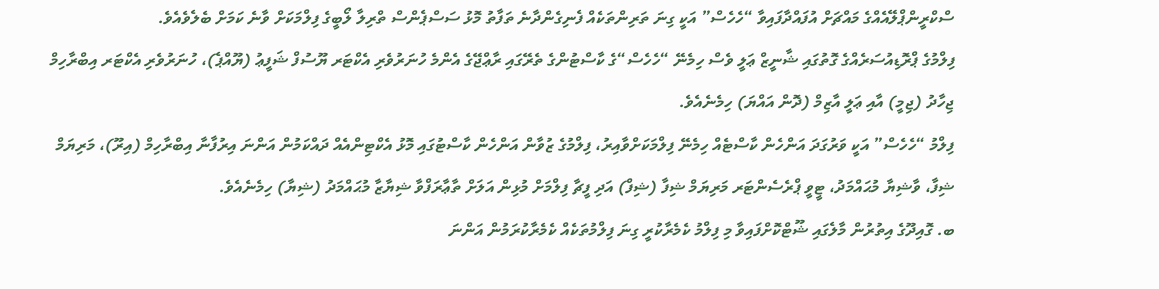ސްކްރީންޕްލޭއެއްގެ މައްޗަށް އުފައްދާފައިވާ “ހެހެސް” އަކީ ގިނަ ތަރިންތަކެއް ފެނިގެންދާނެ ތަފާތު މޮޅު ސަސްޕެންސް ތްރިލާ ލޯބީގެ ފިލްމަކަށް ވާނެ ކަމަށް ބެލެވެއެވެ.
ފިލްމުގެ ޕްރޮޑިއުސަރެއްގެ ގޮތުގައި ޝާނީޒް ޢަލީ ވެސް ހިމެނޭ “ހެހެސް“ގެ ކާސްޓުންގެ ތެރޭގައި ރާޢްޖޭގެ އެންމެ ހުނަރުވެރި އެކްޓަރ ޔޫސުފް ޝަފީޢު (ޔޫއްޕެ)، ހުނަރުވެރި އެކްޓަރ އިބްރާހިމް ޖިހާދު (ޖިމީ) އާއި ޢަލީ އާޒިމް (ދޮން އައްޔަ) ހިމެނެއެވެ.
ފިލްމު “ހެހެސް” އަކީ ވަރުގަދަ އަންހެން ކާސްޓެއް ހިމެނޭ ފިލްމަކަށްވާއިރު، ފިލްމުގެ ޒުވާން އަންހެން ކާސްޓުގައި މޮޅު އެކްޓިންއެއް ދައްކަމުން އަންނަ އިރުފާނާ އިބްރާހިމް (އިރޫ)، މަރިޔަމް ޝިފާ، ވާޝިޔާ މުޙައްމަދު، ޓީވީ ޕްރެސެންޓަރ މަރިޔަމް ޝިފާ (ޝިފް) އަދި ފީޗާ ފިލްމަށް މުޅިން އަލަށް ތާޢާރަފްވާ ޝިޔާޒާ މުޙައްމަދު (ޝިޔާ) ހިމެނެއެވެ.
ބ. ގޮއިދޫގެ އިތުރުން މާލެގައި ޝޫޓްކޮށްފައިވާ މި ފިލްމު ކެމެރާކުރީ ގިނަ ފިލްމުތަކެއް ކެމެރާކުރަމުން އަންނަ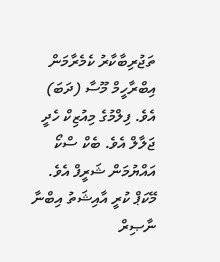ތަޖުރިބާކާރު ކެމެރާމަން އިބްރާހީމް މޫސާ (ދަބަ) އެވެ. ފިލްމުގެ މިއުޒިކް ހެދީ ޖަލާލް އެވެ. ބެކް ސްކޯ އައްޔުމަން ޝަރީފް އެވެ. މޭކަޕް ކުރީ އާއިޝަތު އިބްނާ ނާޞިރް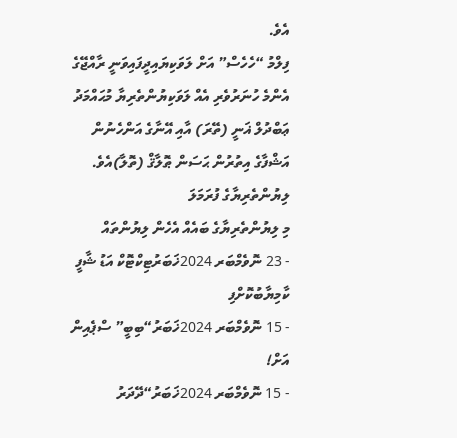އެވެ.
ފިލްމު “ހެހެސް” އަށް ލަވަކިޔައިދީފައިވަނީ ރާއްޖޭގެ އެންމެ ހުނަރުވެރި އެއް ލަވަކިޔުންތެރިޔާ މުޙައްމަދު ޢަބްދުލް ޣަނީ (ތޭރަ) އާއި އޭނާގެ އަންހެނުން އަޝްފާގެ އިތުރުން ޙަސަން ޠޮލާޤް (ތޮލާ)އެވެ.
ލިޔުންތެރިޔާގެ ފުރަމަލަ
މި ލިޔުންތެރިޔާގެ ބައެއް އެހެން ލިޔުންތައް
- 23 ނޮވެމްބަރ 2024ޚަބަރުޓިކްޓޮކް އަޑު ޝާފީ ކާމިޔާބުކޮށްފި
- 15 ނޮވެމްބަރ 2024ޚަބަރު“ބިބީ” ސްޕެއިން އަށް!
- 15 ނޮވެމްބަރ 2024ޚަބަރު“ދޭދަރު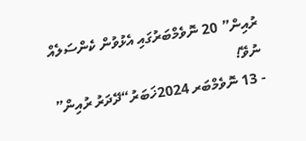ރުއިން” 20 ނޮވެމްބަރުގައި އެޅުވުން ކެންސަލެއް ނުވޭ!
- 13 ނޮވެމްބަރ 2024ޚަބަރު“ދޭދަރު ރުއިން”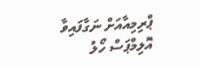ޕްރިމިއާއަށް ނަގާފައިވާ އޮލިމްޕަސް ހޯލު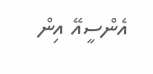އެންސީއޭ އިން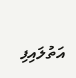އަތުލައިފި